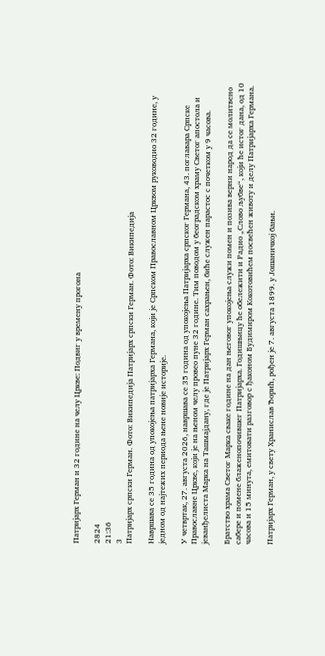Патријарх Герман и 32 године на челу Цркве: Подвиг у времену прогона

2824
21:36
3
Патријарх српски Герман. Фото: Википедија Патријарх српски Герман. Фото: Википедија

Навршава се 35 година од упокојења патријарха Германа, који је Српском Православном Црквом руководио 32 године, у једном од најтежих периода њене новије историје.

У четвртак, 27. августа 2026, навршава се 35 година од упокојења Патријарха српског Германа, 43. поглавара Српске Православне Цркве, који је на њеном челу провео пуне 32 године. Тим поводом у београдском храму Светог апостола и јеванђелиста Марка на Ташмајдану, где је Патријарх Герман сахрањен, биће служен парастос с почетком у 9 часова.

Братство храма Светог Марка сваке године на дан његовог упокојења служи помен и позива верни народ да се молитвено сабере и помене блаженопочившег Патријарха. Годишњицу ће обележити и Радио „Слово љубве“, који ће истог дана, од 10 часова и 15 минута, емитовати разговор с ђаконом Будимиром Кокотовићем посвећен животу и делу Патријарха Германа.

Патријарх Герман, у свету Хранислав Ђорић, рођен је 7. августа 1899. у Јошаничкој бањи.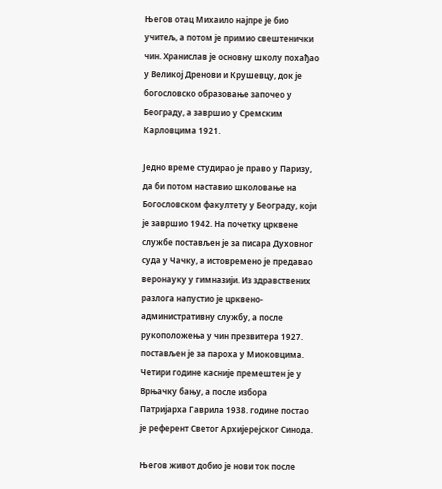Његов отац Михаило најпре је био учитељ, а потом је примио свештенички чин. Хранислав је основну школу похађао у Великој Дренови и Крушевцу, док је богословско образовање започео у Београду, а завршио у Сремским Карловцима 1921.

Једно време студирао је право у Паризу, да би потом наставио школовање на Богословском факултету у Београду, који је завршио 1942. На почетку црквене службе постављен је за писара Духовног суда у Чачку, а истовремено је предавао веронауку у гимназији. Из здравствених разлога напустио је црквено-административну службу, а после рукоположења у чин презвитера 1927. постављен је за пароха у Миоковцима. Четири године касније премештен је у Врњачку бању, а после избора Патријарха Гаврила 1938. године постао је референт Светог Архијерејског Синода.

Његов живот добио је нови ток после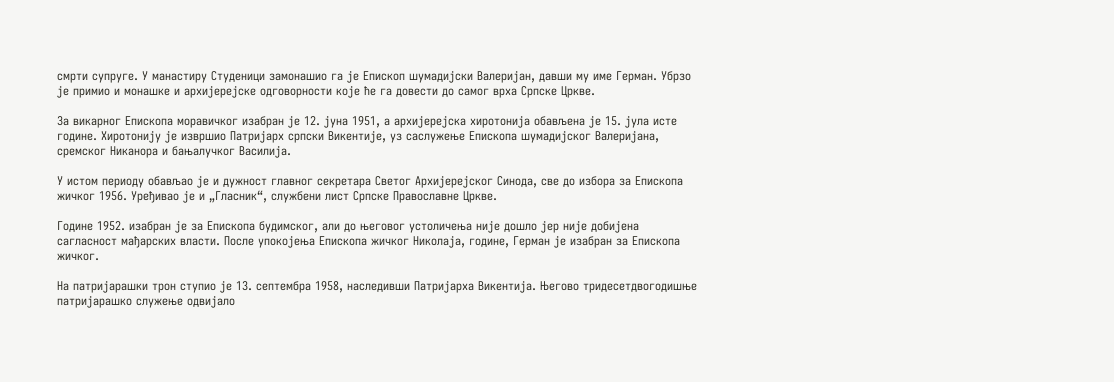смрти супруге. У манастиру Студеници замонашио га је Епископ шумадијски Валеријан, давши му име Герман. Убрзо је примио и монашке и архијерејске одговорности које ће га довести до самог врха Српске Цркве.

За викарног Епископа моравичког изабран је 12. јуна 1951, а архијерејска хиротонија обављена је 15. јула исте године. Хиротонију је извршио Патријарх српски Викентије, уз саслужење Епископа шумадијског Валеријана, сремског Никанора и бањалучког Василија.

У истом периоду обављао је и дужност главног секретара Светог Архијерејског Синода, све до избора за Епископа жичког 1956. Уређивао је и „Гласник“, службени лист Српске Православне Цркве.

Године 1952. изабран је за Епископа будимског, али до његовог устоличења није дошло јер није добијена сагласност мађарских власти. После упокојења Епископа жичког Николаја, године, Герман је изабран за Епископа жичког.

На патријарашки трон ступио је 13. септембра 1958, наследивши Патријарха Викентија. Његово тридесетдвогодишње патријарашко служење одвијало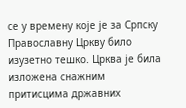се у времену које је за Српску Православну Цркву било изузетно тешко. Црква је била изложена снажним притисцима државних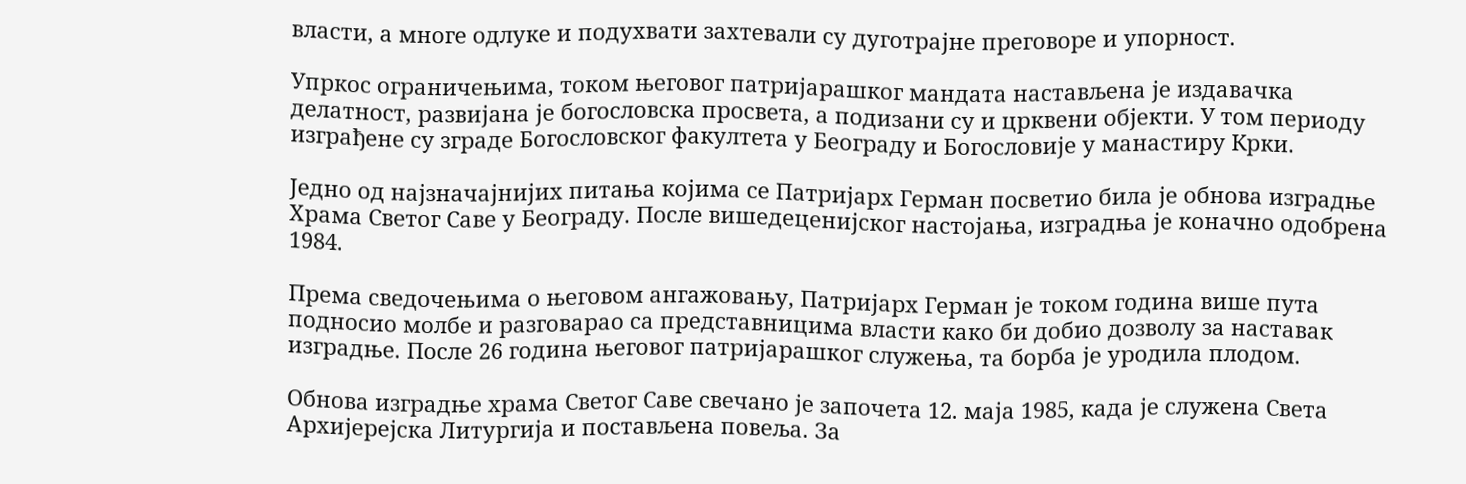власти, а многе одлуке и подухвати захтевали су дуготрајне преговоре и упорност.

Упркос ограничењима, током његовог патријарашког мандата настављена је издавачка делатност, развијана је богословска просвета, а подизани су и црквени објекти. У том периоду изграђене су зграде Богословског факултета у Београду и Богословије у манастиру Крки.

Једно од најзначајнијих питања којима се Патријарх Герман посветио била је обнова изградње Храма Светог Саве у Београду. После вишедеценијског настојања, изградња је коначно одобрена 1984.

Према сведочењима о његовом ангажовању, Патријарх Герман је током година више пута подносио молбе и разговарао са представницима власти како би добио дозволу за наставак изградње. После 26 година његовог патријарашког служења, та борба је уродила плодом.

Обнова изградње храма Светог Саве свечано је започета 12. маја 1985, када је служена Света Архијерејска Литургија и постављена повеља. За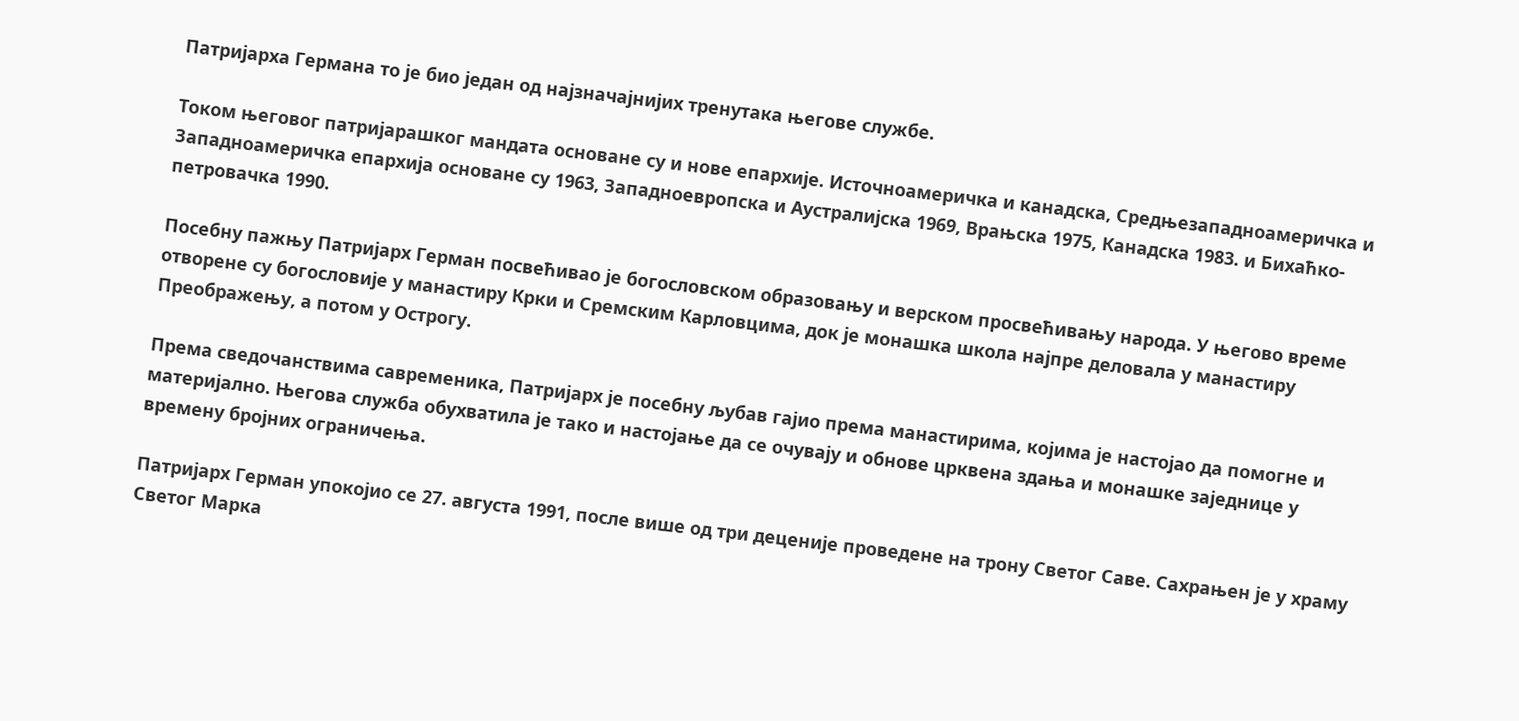Патријарха Германа то је био један од најзначајнијих тренутака његове службе.

Током његовог патријарашког мандата основане су и нове епархије. Источноамеричка и канадска, Средњезападноамеричка и Западноамеричка епархија основане су 1963, Западноевропска и Аустралијска 1969, Врањска 1975, Канадска 1983. и Бихаћко-петровачка 1990.

Посебну пажњу Патријарх Герман посвећивао је богословском образовању и верском просвећивању народа. У његово време отворене су богословије у манастиру Крки и Сремским Карловцима, док је монашка школа најпре деловала у манастиру Преображењу, а потом у Острогу.

Према сведочанствима савременика, Патријарх је посебну љубав гајио према манастирима, којима је настојао да помогне и материјално. Његова служба обухватила је тако и настојање да се очувају и обнове црквена здања и монашке заједнице у времену бројних ограничења.

Патријарх Герман упокојио се 27. августа 1991, после више од три деценије проведене на трону Светог Саве. Сахрањен је у храму Светог Марка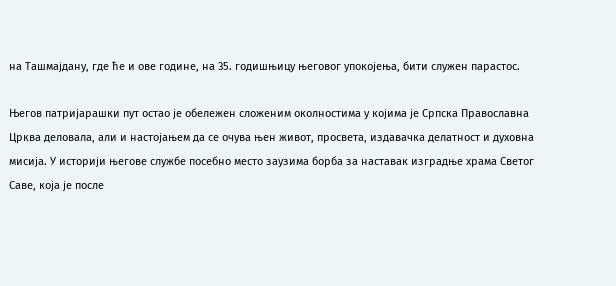на Ташмајдану, где ће и ове године, на 35. годишњицу његовог упокојења, бити служен парастос.

Његов патријарашки пут остао је обележен сложеним околностима у којима је Српска Православна Црква деловала, али и настојањем да се очува њен живот, просвета, издавачка делатност и духовна мисија. У историји његове службе посебно место заузима борба за наставак изградње храма Светог Саве, која је после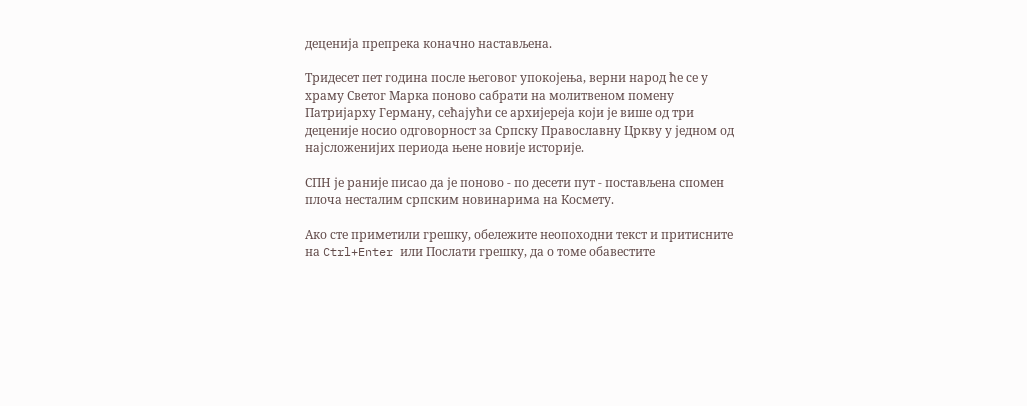деценија препрека коначно настављена.

Тридесет пет година после његовог упокојења, верни народ ће се у храму Светог Марка поново сабрати на молитвеном помену Патријарху Герману, сећајући се архијереја који је више од три деценије носио одговорност за Српску Православну Цркву у једном од најсложенијих периода њене новије историје.

СПН је раније писао да је поново - по десети пут - постављена спомен плоча несталим српским новинарима на Космету.

Ако сте приметили грешку, обележите неопоходни текст и притисните на Ctrl+Enter или Послати грешку, да о томе обавестите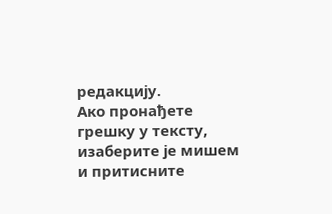редакцију.
Ако пронађете грешку у тексту, изаберите је мишем и притисните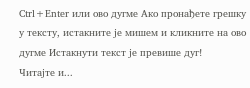Ctrl+Enter или ово дугме Ако пронађете грешку у тексту, истакните је мишем и кликните на ово дугме Истакнути текст је превише дуг!
Читајте и...